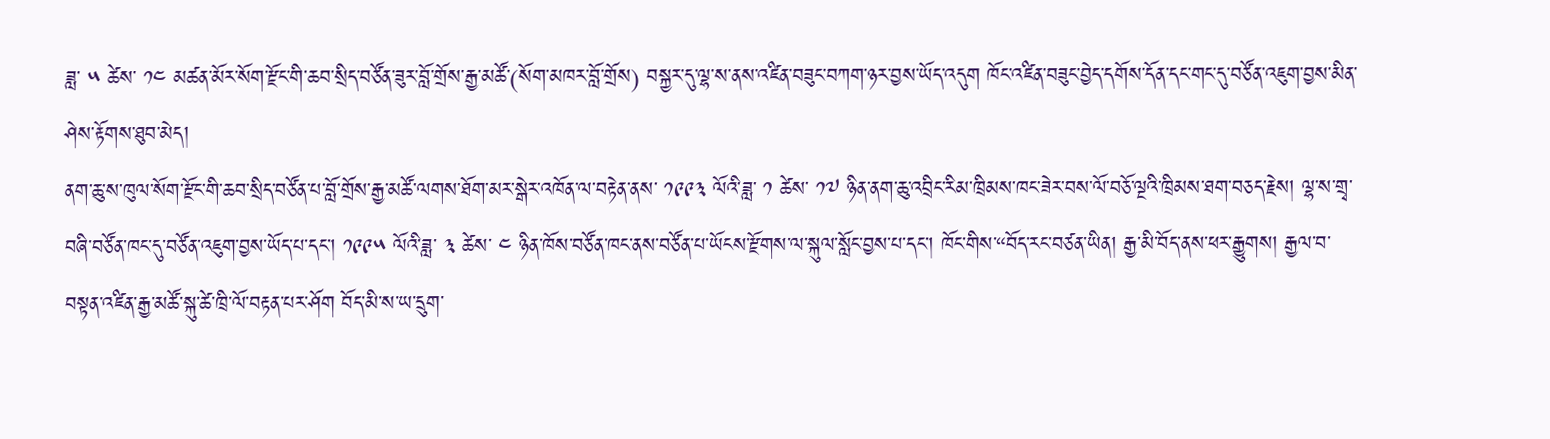ཟླ་ ༥ ཚེས་ ༡༤ མཚན་མོར་སོག་རྫོང་གི་ཆབ་སྲིད་བཙོན་ཟུར་བློ་གྲོས་རྒྱ་མཚོ་(སོག་མཁར་བློ་གྲོས) བསྐྱར་དུ་ལྷ་ས་ནས་འཛིན་བཟུང་བཀག་ཉར་བྱས་ཡོད་འདུག ཁོང་འཛིན་བཟུང་བྱེད་དགོས་དོན་དང་གང་དུ་བཙོན་འཇུག་བྱས་མིན་ཤེས་རྟོགས་ཐུབ་མེད།
ནག་ཆུ་ས་ཁུལ་སོག་རྫོང་གི་ཆབ་སྲིད་བཙོན་པ་བློ་གྲོས་རྒྱ་མཚོ་ལགས་ཐོག་མར་སྒེར་འཁོན་ལ་བརྟེན་ནས་ ༡༩༩༣ ལོའི་ཟླ་ ༡ ཚེས་ ༡༧ ཉིན་ནག་ཆུ་འབྲིང་རིམ་ཁྲིམས་ཁང་ཟེར་བས་ལོ་བཅོ་ལྔའི་ཁྲིམས་ཐག་བཅད་རྗེས། ལྷ་ས་གྲྭ་བཞི་བཙོན་ཁང་དུ་བཙོན་འཇུག་བྱས་ཡོད་པ་དང་། ༡༩༩༥ ལོའི་ཟླ་ ༣ ཚེས་ ༤ ཉིན་ཁོས་བཙོན་ཁང་ནས་བཙོན་པ་ཡོངས་རྫོགས་ལ་སྐུལ་སློང་བྱས་པ་དང་། ཁོང་གིས་“བོད་རང་བཙན་ཡིན། རྒྱ་མི་བོད་ནས་ཕར་རྒྱུགས། རྒྱལ་བ་བསྟན་འཛིན་རྒྱ་མཚོ་སྐུ་ཚེ་ཁྲི་ལོ་བརྟན་པར་ཤོག བོད་མི་ས་ཡ་དྲུག་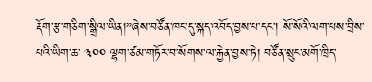རྡོག་རྩ་གཅིག་སྒྲིལ་ཡིན།”ཞེས་བཙོན་ཁང་དུ་སྐད་འབོད་བྱས་པ་དང་། སོ་སོའི་ལག་པས་བྲིས་པའི་ཡིག་ཆ་ ༣༠༠ ལྷག་ཙམ་གཏོར་བ་སོགས་ལ་རྐྱེན་བྱས་ཏེ། བཙོན་སྲུང་མགོ་ཁྲིད་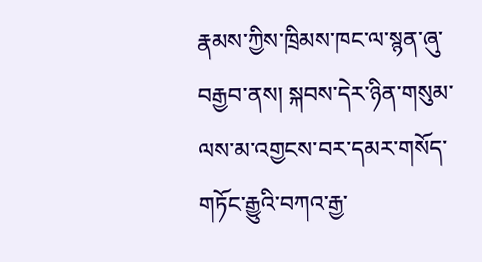རྣམས་ཀྱིས་ཁྲིམས་ཁང་ལ་སྙན་ཞུ་བརྒྱབ་ནས། སྐབས་དེར་ཉིན་གསུམ་ལས་མ་འགྱངས་བར་དམར་གསོད་གཏོང་རྒྱུའི་བཀའ་རྒྱ་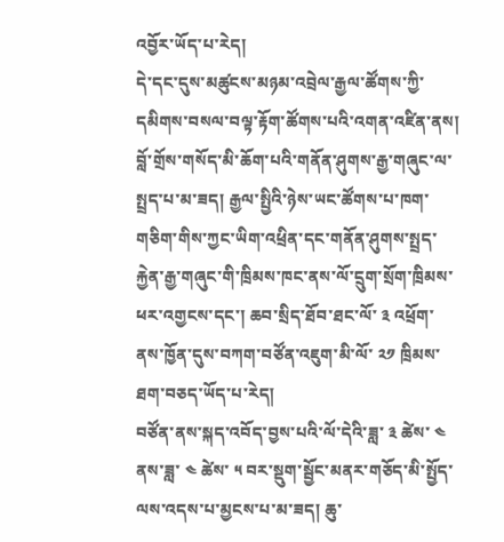འབྱོར་ཡོད་པ་རེད།
དེ་དང་དུས་མཚུངས་མཉམ་འབྲེལ་རྒྱལ་ཚོགས་ཀྱི་དམིགས་བསལ་བལྟ་རྟོག་ཚོགས་པའི་འགན་འཛིན་ནས། བློ་གྲོས་གསོད་མི་ཆོག་པའི་གནོན་ཤུགས་རྒྱ་གཞུང་ལ་སྤྲད་པ་མ་ཟད། རྒྱལ་སྤྱིའི་ཉེས་ཡང་ཚོགས་པ་ཁག་གཅིག་གིས་ཀྱང་ཡིག་འཕྲིན་དང་གནོན་ཤུགས་སྤྲད་རྐྱེན་རྒྱ་གཞུང་གི་ཁྲིམས་ཁང་ནས་ལོ་དྲུག་སྲོག་ཁྲིམས་ཕར་འགྱངས་དང་། ཆབ་སྲིད་ཐོབ་ཐང་ལོ་ ༣ འཕྲོག་ནས་ཁྱོན་དུས་བཀག་བཙོན་འཇུག་མི་ལོ་ ༢༡ ཁྲིམས་ཐག་བཅད་ཡོད་པ་རེད།
བཙོན་ནས་སྐད་འབོད་བྱས་པའི་ལོ་དེའི་ཟླ་ ༣ ཚེས་ ༤ ནས་ཟླ་ ༤ ཚེས་ ༥ བར་སྡུག་སྦྱོང་མནར་གཅོད་མི་སྤྱོད་ལས་འདས་པ་མྱངས་པ་མ་ཟད། ཆུ་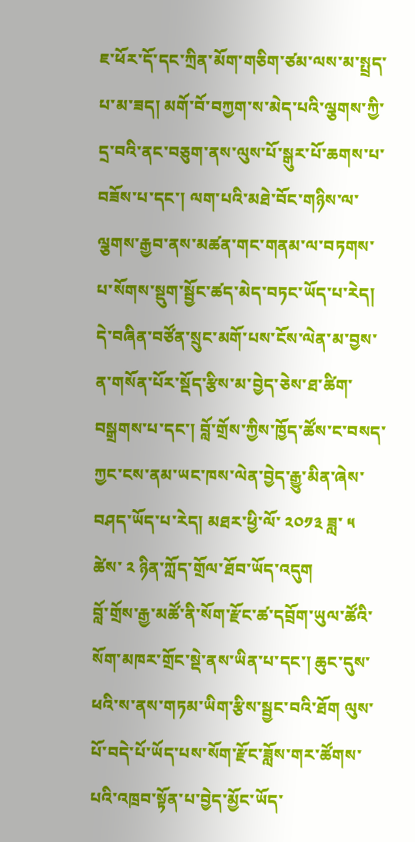ཇ་ཕོར་དོ་དང་ཀྲིན་མོག་གཅིག་ཙམ་ལས་མ་སྤྲད་པ་མ་ཟད། མགོ་བོ་བཀྱག་ས་མེད་པའི་ལྕགས་ཀྱི་དྲ་བའི་ནང་བཅུག་ནས་ལུས་པོ་སྒུར་པོ་ཆགས་པ་བཟོས་པ་དང་། ལག་པའི་མཐེ་བོང་གཉིས་ལ་ལྕགས་རྒྱབ་ནས་མཚན་གང་གནམ་ལ་བཏགས་པ་སོགས་སྡུག་སྦྱོང་ཚད་མེད་བཏང་ཡོད་པ་རེད། དེ་བཞིན་བཙོན་སྲུང་མགོ་པས་ངོས་ལེན་མ་བྱས་ན་གསོན་པོར་སྡོད་རྩིས་མ་བྱེད་ཅེས་ཐ་ཚིག་བསྒྲགས་པ་དང་། བློ་གྲོས་ཀྱིས་ཁྱོད་ཚོས་ང་བསད་ཀྱང་ངས་ནམ་ཡང་ཁས་ལེན་བྱེད་རྒྱུ་མིན་ཞེས་བཤད་ཡོད་པ་རེད། མཐར་ཕྱི་ལོ་ ༢༠༡༣ ཟླ་ ༥ ཚེས་ ༢ ཉིན་ཀློད་གྲོལ་ཐོབ་ཡོད་འདུག
བློ་གྲོས་རྒྱ་མཚོ་ནི་སོག་རྫོང་ཚ་དབྲོག་ཡུལ་ཚོའི་སོག་མཁར་གྲོང་སྡེ་ནས་ཡིན་པ་དང་། ཆུང་དུས་ཕའི་ས་ནས་གཏམ་ཡིག་རྩིས་སྦྱང་བའི་ཐོག ལུས་པོ་བདེ་པོ་ཡོད་པས་སོག་རྫོང་ཟློས་གར་ཚོགས་པའི་འཁྲབ་སྟོན་པ་བྱེད་མྱོང་ཡོད་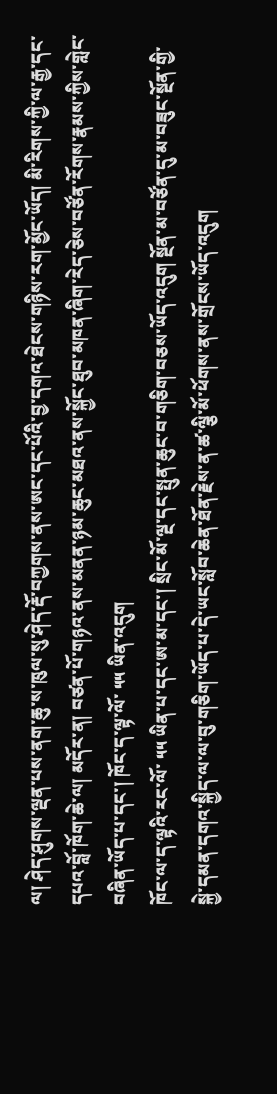ལ། ཤེད་ཤུགས་ལྡན་པས་ནག་ཆུ་ས་ཁུལ་སུ་ཤེད་རྡོ་བཀྱགས་ནས་ཨང་དང་པོའི་བྱ་དགའ་ཐེངས་གཉིས་རག་མྱོང་ཡོད། མི་རིགས་ཀྱི་ལ་རྒྱ་དང་དཔའ་བློ་ཁོག་ཆེ་ལ། མདོར་ན། བཙན་པོ་གཉའ་ནས་མནན་ཉམ་ཆུང་མཐའ་ནས་སྐྱོང་ཐུབ་མཁན་ཞིག་རེད་ཅེས་བཙོན་རོགས་རྣམས་ཀྱིས་གླེང་བཞིན་ཡོད་པ་དང་། ཁོང་ད་ལྟ་ལོ་ ༥༥ ཡིན་འདུག
ཁོང་ལ་ད་ལྟའི་རང་ལོ་ ༥༥ ཡིན་པ་དང་ཨ་མ་དང་། སྲིང་མོ་ལྔ་དང་སྤུན་ཆུང་བ་གཅིག་བཅས་ཡོད་འདུག སྔོན་མ་བཙོན་དུ་མ་བཟུང་སྔོན་གྱི་སྐྱེ་དམན་དགའ་སྐྱིད་ལ་ལ་བུ་གཅིག་ཡོད་པ་དེ་ཡང་སློབ་ཆེན་ཐོན་རྗེས་ན་ཚ་ལྕི་མོ་ཕོགས་ནས་གྲོངས་ཡོད་འདུག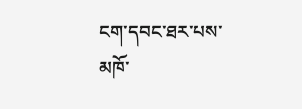ངག་དབང་ཐར་པས་མཁོ་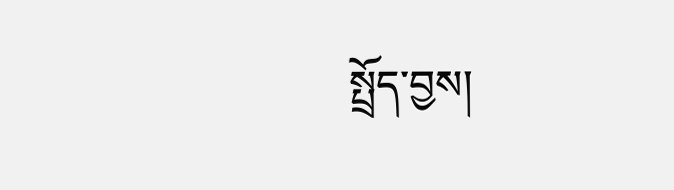སྤྲོད་བྱས།